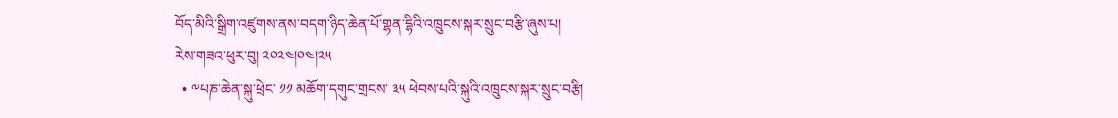བོད་མིའི་སྒྲིག་འཛུགས་ནས་བདག་ཉིད་ཆེན་པོ་གྷན་དྷིའི་འཁྲུངས་སྐར་སྲུང་བརྩི་ཞུས་པ།
རེས་གཟའ་ཕུར་བུ། ༢༠༢༤།༠༤།༢༥
  • ༸པཎ་ཆེན་སྐུ་ཕྲེང་ ༡༡ མཆོག་དགུང་གྲངས་ ༣༥ ཕེབས་པའི་སྐུའི་འཁྲུངས་སྐར་སྲུང་བརྩི།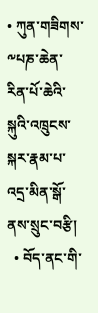• ཀུན་གཟིགས་༸པཎ་ཆེན་རིན་པོ་ཆེའི་སྐུའི་འཁྲུངས་སྐར་རྣམ་པ་འདྲ་མིན་སྒོ་ནས་སྲུང་བརྩི།
  • བོད་ནང་གི་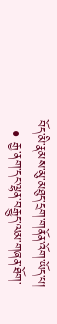བོད་མི་རྣམས་མུ་མཐུད་དྲག་གནོན་འོག་ཡོད་པ།
  • རྒྱ་ནག་དང་ལྷན་བརྒྱུད་ལམ་གཞན་ཐོག་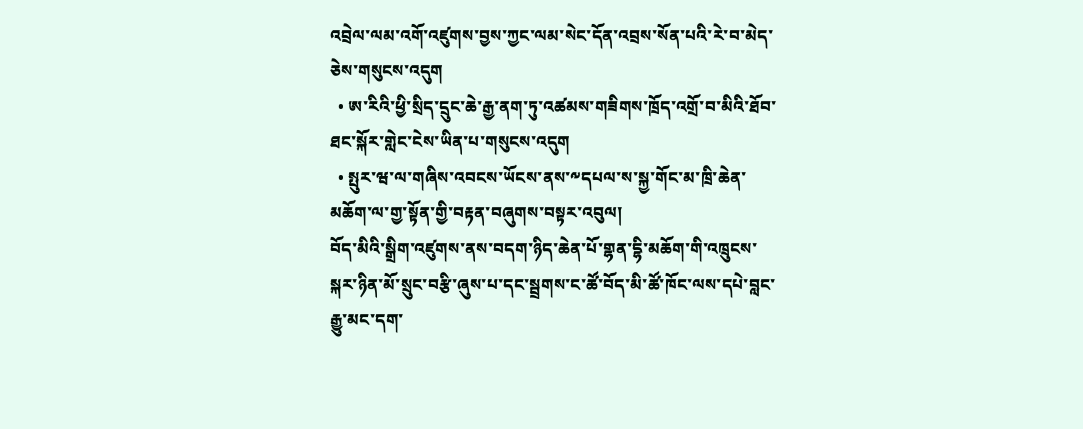འབྲེལ་ལམ་འགོ་འཛུགས་བྱས་ཀྱང་ལམ་སེང་དོན་འབྲས་སོན་པའི་རེ་བ་མེད་ཅེས་གསུངས་འདུག
  • ཨ་རིའི་ཕྱི་སྲིད་དྲུང་ཆེ་རྒྱ་ནག་ཏུ་འཚམས་གཟིགས་ཁྲོད་འགྲོ་བ་མིའི་ཐོབ་ཐང་སྐོར་གླེང་ངེས་ཡིན་པ་གསུངས་འདུག
  • སྤུར་ཝ་ལ་གཞིས་འབངས་ཡོངས་ནས་༸དཔལ་ས་སྐྱ་གོང་མ་ཁྲི་ཆེན་མཆོག་ལ་གྱ་སྟོན་གྱི་བརྟན་བཞུགས་བསྟར་འབུལ།
བོད་མིའི་སྒྲིག་འཛུགས་ནས་བདག་ཉིད་ཆེན་པོ་གྷན་དྷི་མཆོག་གི་འཁྲུངས་སྐར་ཉིན་མོ་སྲུང་བརྩི་ཞུས་པ་དང་སྦྲགས་ང་ཚོ་བོད་མི་ཚོ་ཁོང་ལས་དཔེ་བླང་རྒྱུ་མང་དག་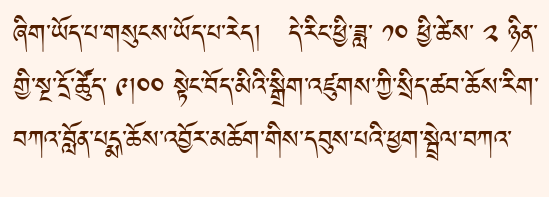ཞིག་ཡོད་པ་གསུངས་ཡོད་པ་རེད།   དེ་རིང་ཕྱི་ཟླ་ ༡༠ ཕྱི་ཚེས་ ༢ ཉིན་གྱི་སྔ་དྲོ་ཚོུད་ ༩།༠༠ སྟེང་བོད་མིའི་སྒྲིག་འཛུགས་ཀྱི་སྲིད་ཚབ་ཆོས་རིག་བཀའ་བློན་པདྨ་ཆོས་འབྱོར་མཆོག་གིས་དབུས་པའི་ཕྱག་སྦྲེལ་བཀའ་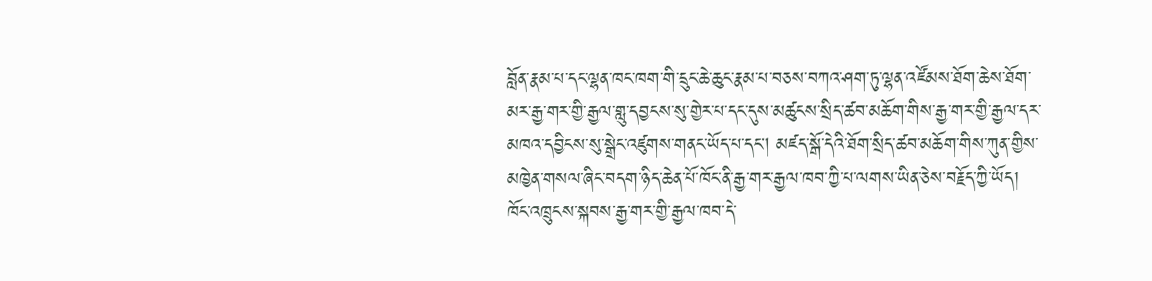བློན་རྣམ་པ་དང་ལྷན་ཁང་ཁག་གི་དྲུང་ཆེ་ཆུང་རྣམ་པ་བཅས་བཀའ་ཤག་ཏུ་ལྷན་འཛོམས་ཐོག་ཆེས་ཐོག་མར་རྒྱ་གར་གྱི་རྒྱལ་གླུ་དབྱངས་སུ་གྱེར་པ་དང་དུས་མཚུངས་སྲིད་ཚབ་མཆོག་གིས་རྒྱ་གར་གྱི་རྒྱལ་དར་མཁའ་དབྱིངས་སུ་སྒྲེང་འཛུགས་གནང་ཡོད་པ་དང། མཛད་སྒོ་དེའི་ཐོག་སྲིད་ཚབ་མཆོག་གིས་ཀུན་གྱིས་མཁྱེན་གསལ་ཞིང་བདག་ཉིད་ཆེན་པོ་ཁོང་ནི་རྒྱ་གར་རྒྱལ་ཁབ་ཀྱི་པ་ལགས་ཡིན་ཅེས་བརྗོད་ཀྱི་ཡོད། ཁོང་འཁྲུངས་སྐབས་རྒྱ་གར་གྱི་རྒྱལ་ཁབ་དེ་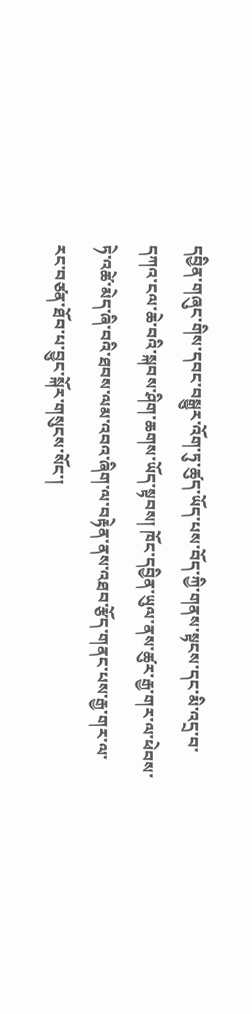དབྱིན་གཞུང་གིས་དབང་བསྒྱུར་འོག་ཏུ་ཚུད་ཡོད་པས་བོད་ཀྱི་གནས་སྟངས་དང་མི་འདྲ་བ་དཀའ་ངལ་ཆེ་བའི་སྐབས་ཤིག་ཆགས་ཡོད་སྟབས། ཁོང་དབྱིན་ཡུལ་ནས་ཚུར་རྒྱ་གར་ལ་ཕེབས་ཏེ་འཚེ་མེད་ཞི་བའི་ཐབས་ལམ་འབའ་ཞིག་ལ་བརྟེན་ནས་འཐབ་རྩོད་གནང་པས་རྒྱ་གར་ལ་རང་བཙན་ཐོབ་པ་བྱུང་སྐོར་གསུངས་སོང་།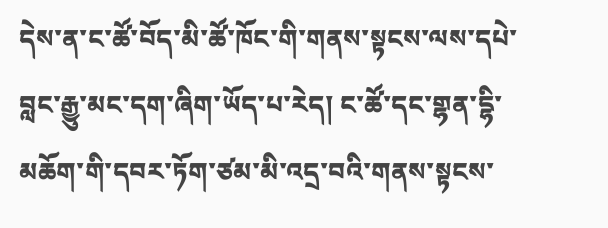དེས་ན་ང་ཚོ་བོད་མི་ཚོ་ཁོང་གི་གནས་སྟངས་ལས་དཔེ་བླང་རྒྱུ་མང་དག་ཞིག་ཡོད་པ་རེད། ང་ཚོ་དང་གྷན་དྷི་མཆོག་གི་དབར་ཏོག་ཙམ་མི་འདྲ་བའི་གནས་སྟངས་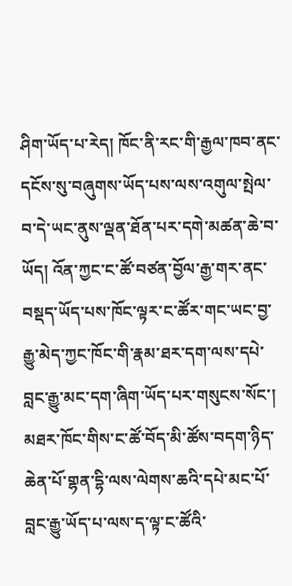ཤིག་ཡོད་པ་རེད། ཁོང་ནི་རང་གི་རྒྱལ་ཁབ་ནང་དངོས་སུ་བཞུགས་ཡོད་པས་ལས་འགུལ་སྤེལ་བ་དེ་ཡང་ནུས་ལྡན་ཐོན་པར་དགེ་མཚན་ཆེ་བ་ཡོད། འོན་ཀྱང་ང་ཚོ་བཙན་བྱོལ་རྒྱ་གར་ནང་བསྡད་ཡོད་པས་ཁོང་ལྟར་ང་ཚོར་གང་ཡང་བྱ་རྒྱུ་མེད་ཀྱང་ཁོང་གི་རྣམ་ཐར་དག་ལས་དཔེ་བླང་རྒྱུ་མང་དག་ཞིག་ཡོད་པར་གསུངས་སོང་། མཐར་ཁོང་གིས་ང་ཚོ་བོད་མི་ཚོས་བདག་ཉིད་ཆེན་པོ་གྷན་དྷི་ལས་ལེགས་ཆའི་དཔེ་མང་པོ་བླང་རྒྱུ་ཡོད་པ་ལས་ད་ལྟ་ང་ཚོའི་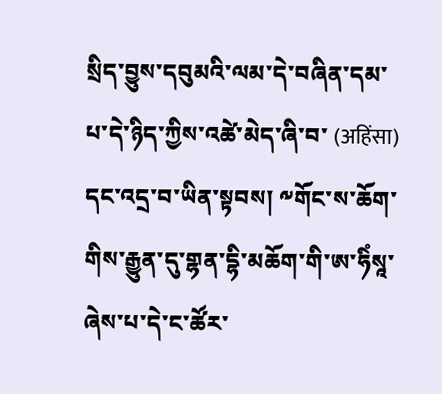སྲིད་བྱུས་དབུམའི་ལམ་དེ་བཞིན་དམ་པ་དེ་ཉིད་ཀྱིས་འཚེ་མེད་ཞི་བ་ (अहिंसा) དང་འདྲ་བ་ཡིན་སྟབས། ༸གོང་ས་ཆོག་གིས་རྒྱུན་དུ་གྷན་དྷི་མཆོག་གི་ཨ་ཧིཾསཱ་ཞེས་པ་དེ་ང་ཚོར་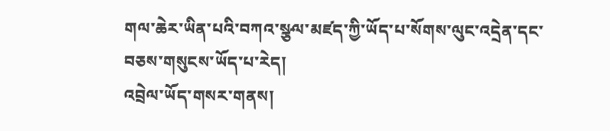གལ་ཆེར་ཡིན་པའི་བཀའ་སྩལ་མཛད་ཀྱི་ཡོད་པ་སོགས་ལུང་འདྲེན་དང་བཅས་གསུངས་ཡོད་པ་རེད།
འབྲེལ་ཡོད་གསར་གནས།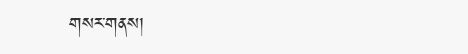གསར་གནས།